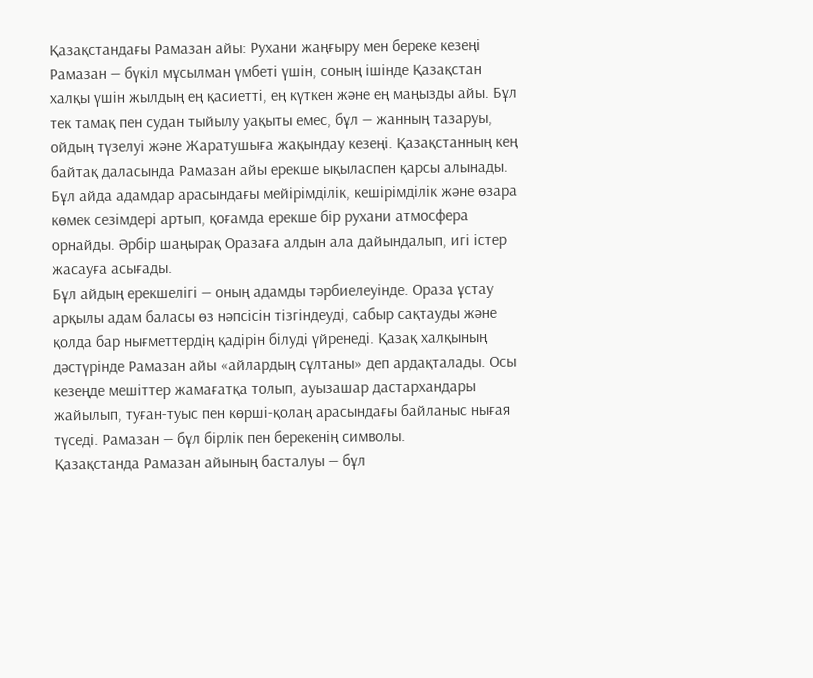Қазақстандағы Рамазан айы: Рухани жаңғыру мен береке кезеңі
Рамазан — бүкіл мұсылман үмбеті үшін, соның ішінде Қазақстан халқы үшін жылдың ең қасиетті, ең күткен және ең маңызды айы. Бұл тек тамақ пен судан тыйылу уақыты емес, бұл — жанның тазаруы, ойдың түзелуі және Жаратушыға жақындау кезеңі. Қазақстанның кең байтақ даласында Рамазан айы ерекше ықыласпен қарсы алынады. Бұл айда адамдар арасындағы мейірімділік, кешірімділік және өзара көмек сезімдері артып, қоғамда ерекше бір рухани атмосфера орнайды. Әрбір шаңырақ Оразаға алдын ала дайындалып, игі істер жасауға асығады.
Бұл айдың ерекшелігі — оның адамды тәрбиелеуінде. Ораза ұстау арқылы адам баласы өз нәпсісін тізгіндеуді, сабыр сақтауды және қолда бар нығметтердің қадірін білуді үйренеді. Қазақ халқының дәстүрінде Рамазан айы «айлардың сұлтаны» деп ардақталады. Осы кезеңде мешіттер жамағатқа толып, ауызашар дастархандары жайылып, туған-туыс пен көрші-қолаң арасындағы байланыс нығая түседі. Рамазан — бұл бірлік пен берекенің символы.
Қазақстанда Рамазан айының басталуы — бұл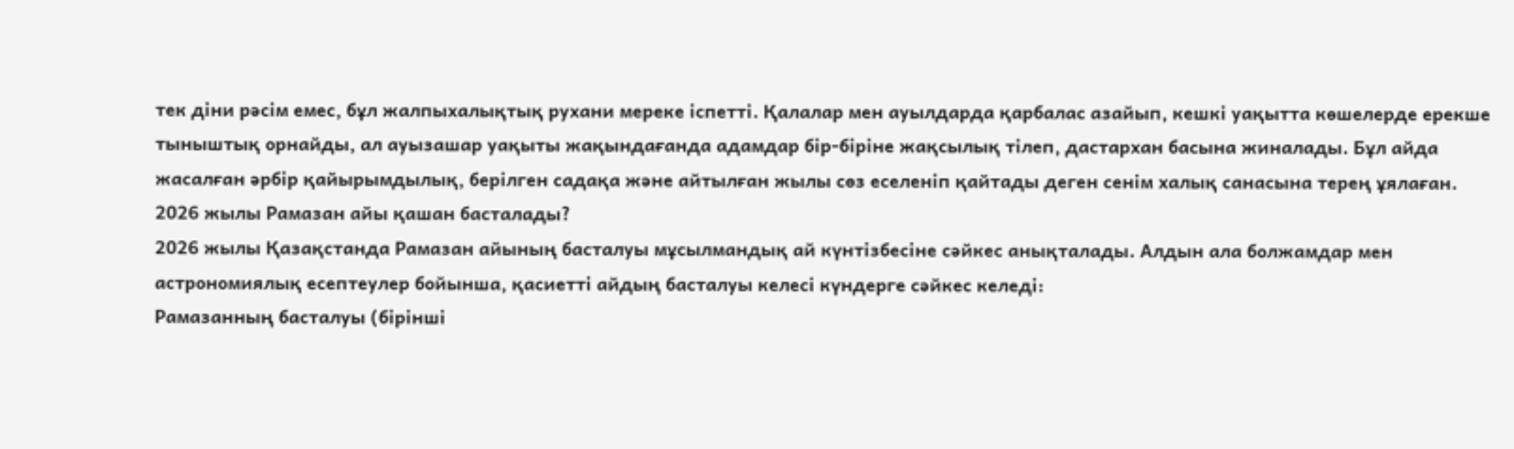тек діни рәсім емес, бұл жалпыхалықтық рухани мереке іспетті. Қалалар мен ауылдарда қарбалас азайып, кешкі уақытта көшелерде ерекше тыныштық орнайды, ал ауызашар уақыты жақындағанда адамдар бір-біріне жақсылық тілеп, дастархан басына жиналады. Бұл айда жасалған әрбір қайырымдылық, берілген садақа және айтылған жылы сөз еселеніп қайтады деген сенім халық санасына терең ұялаған.
2026 жылы Рамазан айы қашан басталады?
2026 жылы Қазақстанда Рамазан айының басталуы мұсылмандық ай күнтізбесіне сәйкес анықталады. Алдын ала болжамдар мен астрономиялық есептеулер бойынша, қасиетті айдың басталуы келесі күндерге сәйкес келеді:
Рамазанның басталуы (бірінші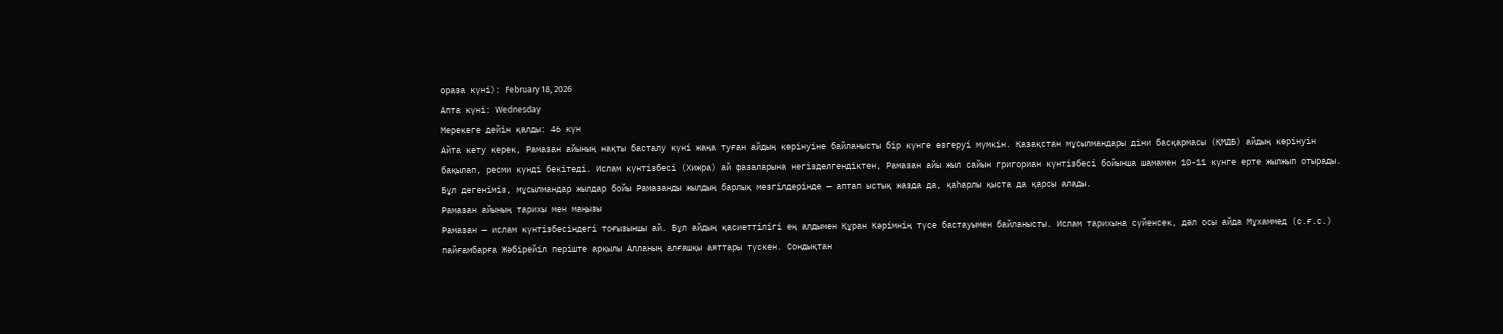ораза күні): February 18, 2026
Апта күні: Wednesday
Мерекеге дейін қалды: 46 күн
Айта кету керек, Рамазан айының нақты басталу күні жаңа туған айдың көрінуіне байланысты бір күнге өзгеруі мүмкін. Қазақстан мұсылмандары діни басқармасы (ҚМДБ) айдың көрінуін бақылап, ресми күнді бекітеді. Ислам күнтізбесі (Хижра) ай фазаларына негізделгендіктен, Рамазан айы жыл сайын григориан күнтізбесі бойынша шамамен 10-11 күнге ерте жылжып отырады. Бұл дегеніміз, мұсылмандар жылдар бойы Рамазанды жылдың барлық мезгілдерінде — аптап ыстық жазда да, қаһарлы қыста да қарсы алады.
Рамазан айының тарихы мен маңызы
Рамазан — ислам күнтізбесіндегі тоғызыншы ай. Бұл айдың қасиеттілігі ең алдымен Құран Кәрімнің түсе бастауымен байланысты. Ислам тарихына сүйенсек, дәл осы айда Мұхаммед (с.ғ.с.) пайғамбарға Жәбірейіл періште арқылы Алланың алғашқы аяттары түскен. Сондықтан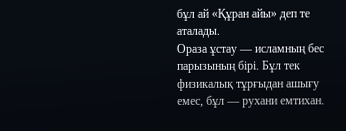бұл ай «Құран айы» деп те аталады.
Ораза ұстау — исламның бес парызының бірі. Бұл тек физикалық тұрғыдан ашығу емес, бұл — рухани емтихан.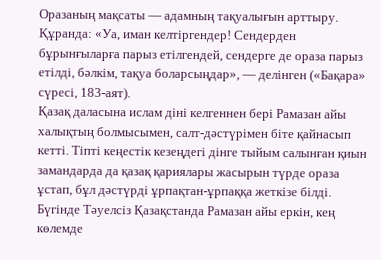Оразаның мақсаты — адамның тақуалығын арттыру. Құранда: «Уа, иман келтіргендер! Сендерден бұрынғыларға парыз етілгендей, сендерге де ораза парыз етілді, бәлкім, тақуа боларсыңдар», — делінген («Бақара» сүресі, 183-аят).
Қазақ даласына ислам діні келгеннен бері Рамазан айы халықтың болмысымен, салт-дәстүрімен біте қайнасып кетті. Тіпті кеңестік кезеңдегі дінге тыйым салынған қиын замандарда да қазақ қариялары жасырын түрде ораза ұстап, бұл дәстүрді ұрпақтан-ұрпаққа жеткізе білді. Бүгінде Тәуелсіз Қазақстанда Рамазан айы еркін, кең көлемде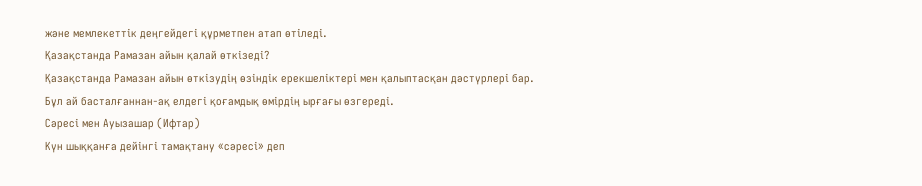және мемлекеттік деңгейдегі құрметпен атап өтіледі.
Қазақстанда Рамазан айын қалай өткізеді?
Қазақстанда Рамазан айын өткізудің өзіндік ерекшеліктері мен қалыптасқан дәстүрлері бар. Бұл ай басталғаннан-ақ елдегі қоғамдық өмірдің ырғағы өзгереді.
Сәресі мен Ауызашар (Ифтар)
Күн шыққанға дейінгі тамақтану «сәресі» деп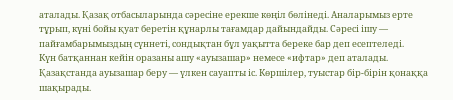аталады. Қазақ отбасыларында сәресіне ерекше көңіл бөлінеді. Аналарымыз ерте тұрып, күні бойы қуат беретін құнарлы тағамдар дайындайды. Сәресі ішу — пайғамбарымыздың сүннеті, сондықтан бұл уақытта береке бар деп есептеледі.
Күн батқаннан кейін оразаны ашу «ауызашар» немесе «ифтар» деп аталады. Қазақстанда ауызашар беру — үлкен сауапты іс. Көршілер, туыстар бір-бірін қонаққа шақырады.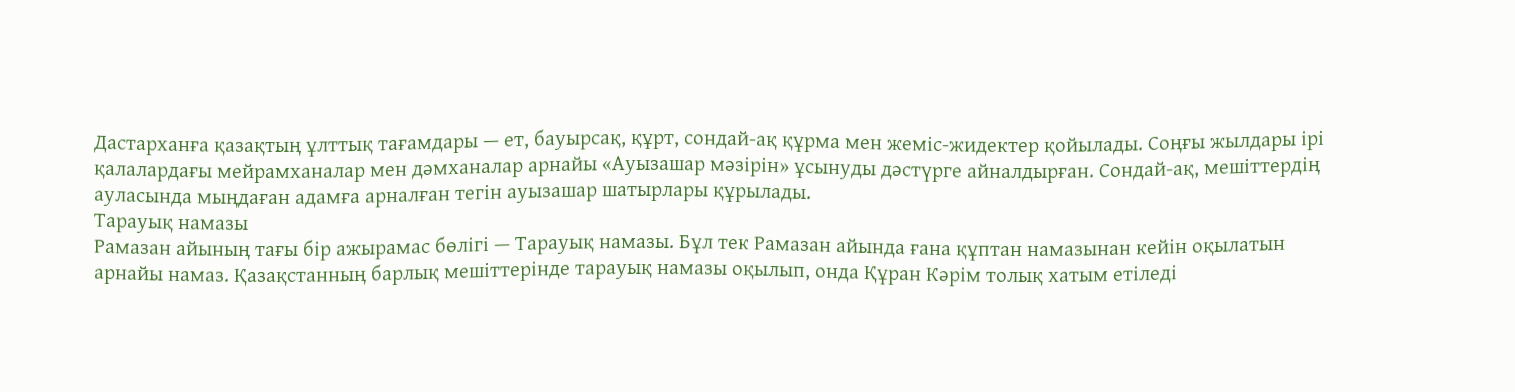Дастарханға қазақтың ұлттық тағамдары — ет, бауырсақ, құрт, сондай-ақ құрма мен жеміс-жидектер қойылады. Соңғы жылдары ірі қалалардағы мейрамханалар мен дәмханалар арнайы «Ауызашар мәзірін» ұсынуды дәстүрге айналдырған. Сондай-ақ, мешіттердің ауласында мыңдаған адамға арналған тегін ауызашар шатырлары құрылады.
Тарауық намазы
Рамазан айының тағы бір ажырамас бөлігі — Тарауық намазы. Бұл тек Рамазан айында ғана құптан намазынан кейін оқылатын арнайы намаз. Қазақстанның барлық мешіттерінде тарауық намазы оқылып, онда Құран Кәрім толық хатым етіледі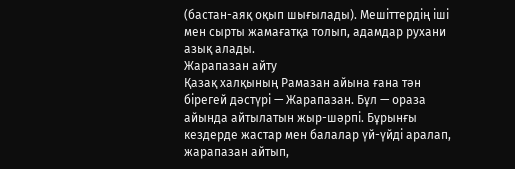(бастан-аяқ оқып шығылады). Мешіттердің іші мен сырты жамағатқа толып, адамдар рухани азық алады.
Жарапазан айту
Қазақ халқының Рамазан айына ғана тән бірегей дәстүрі — Жарапазан. Бұл — ораза айында айтылатын жыр-шәрпі. Бұрынғы кездерде жастар мен балалар үй-үйді аралап, жарапазан айтып,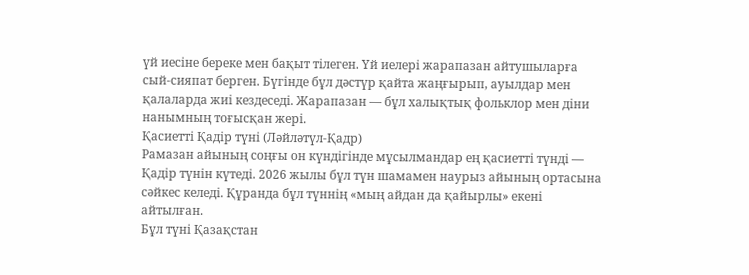үй иесіне береке мен бақыт тілеген. Үй иелері жарапазан айтушыларға сый-сияпат берген. Бүгінде бұл дәстүр қайта жаңғырып, ауылдар мен қалаларда жиі кездеседі. Жарапазан — бұл халықтық фольклор мен діни нанымның тоғысқан жері.
Қасиетті Қадір түні (Ләйләтүл-Қадр)
Рамазан айының соңғы он күндігінде мұсылмандар ең қасиетті түнді — Қадір түнін күтеді. 2026 жылы бұл түн шамамен наурыз айының ортасына сәйкес келеді. Құранда бұл түннің «мың айдан да қайырлы» екені айтылған.
Бұл түні Қазақстан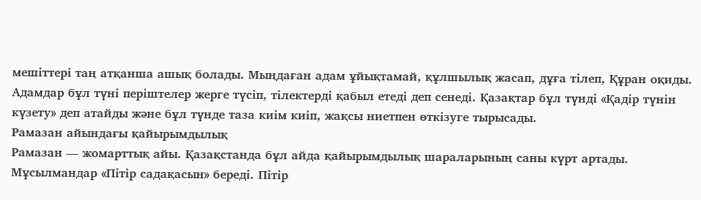мешіттері таң атқанша ашық болады. Мыңдаған адам ұйықтамай, құлшылық жасап, дұға тілеп, Құран оқиды. Адамдар бұл түні періштелер жерге түсіп, тілектерді қабыл етеді деп сенеді. Қазақтар бұл түнді «Қадір түнін күзету» деп атайды және бұл түнде таза киім киіп, жақсы ниетпен өткізуге тырысады.
Рамазан айындағы қайырымдылық
Рамазан — жомарттық айы. Қазақстанда бұл айда қайырымдылық шараларының саны күрт артады. Мұсылмандар «Пітір садақасын» береді. Пітір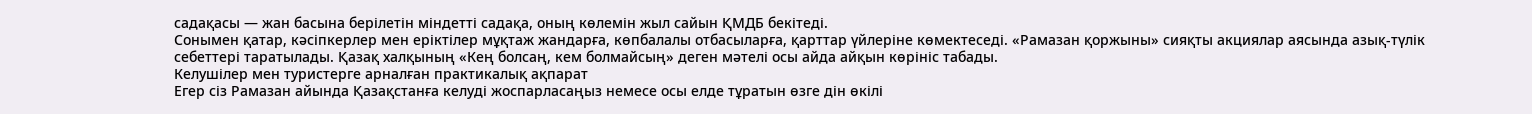садақасы — жан басына берілетін міндетті садақа, оның көлемін жыл сайын ҚМДБ бекітеді.
Сонымен қатар, кәсіпкерлер мен еріктілер мұқтаж жандарға, көпбалалы отбасыларға, қарттар үйлеріне көмектеседі. «Рамазан қоржыны» сияқты акциялар аясында азық-түлік себеттері таратылады. Қазақ халқының «Кең болсаң, кем болмайсың» деген мәтелі осы айда айқын көрініс табады.
Келушілер мен туристерге арналған практикалық ақпарат
Егер сіз Рамазан айында Қазақстанға келуді жоспарласаңыз немесе осы елде тұратын өзге дін өкілі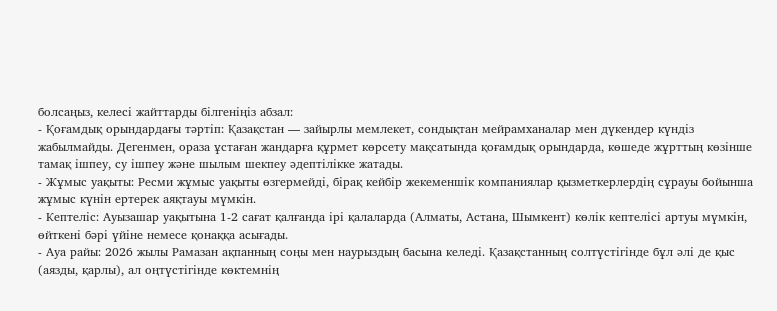болсаңыз, келесі жайттарды білгеніңіз абзал:
- Қоғамдық орындардағы тәртіп: Қазақстан — зайырлы мемлекет, сондықтан мейрамханалар мен дүкендер күндіз жабылмайды. Дегенмен, ораза ұстаған жандарға құрмет көрсету мақсатында қоғамдық орындарда, көшеде жұрттың көзінше тамақ ішпеу, су ішпеу және шылым шекпеу әдептілікке жатады.
- Жұмыс уақыты: Ресми жұмыс уақыты өзгермейді, бірақ кейбір жекеменшік компаниялар қызметкерлердің сұрауы бойынша жұмыс күнін ертерек аяқтауы мүмкін.
- Кептеліс: Ауызашар уақытына 1-2 сағат қалғанда ірі қалаларда (Алматы, Астана, Шымкент) көлік кептелісі артуы мүмкін, өйткені бәрі үйіне немесе қонаққа асығады.
- Ауа райы: 2026 жылы Рамазан ақпанның соңы мен наурыздың басына келеді. Қазақстанның солтүстігінде бұл әлі де қыс (аязды, қарлы), ал оңтүстігінде көктемнің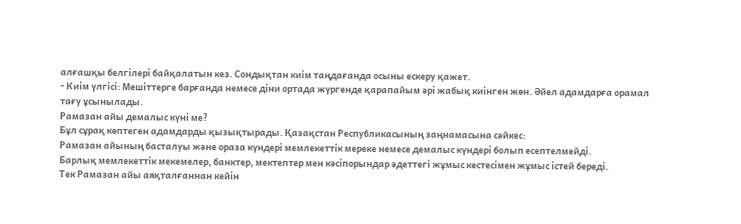алғашқы белгілері байқалатын кез. Сондықтан киім таңдағанда осыны ескеру қажет.
- Киім үлгісі: Мешіттерге барғанда немесе діни ортада жүргенде қарапайым әрі жабық киінген жөн. Әйел адамдарға орамал тағу ұсынылады.
Рамазан айы демалыс күні ме?
Бұл сұрақ көптеген адамдарды қызықтырады. Қазақстан Республикасының заңнамасына сәйкес:
Рамазан айының басталуы және ораза күндері мемлекеттік мереке немесе демалыс күндері болып есептелмейді.
Барлық мемлекеттік мекемелер, банктер, мектептер мен кәсіпорындар әдеттегі жұмыс кестесімен жұмыс істей береді.
Тек Рамазан айы аяқталғаннан кейін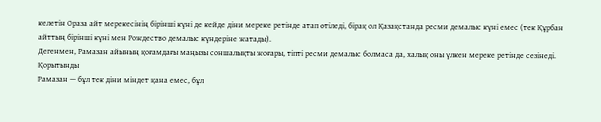келетін Ораза айт мерекесінің бірінші күні де кейде діни мереке ретінде атап өтіледі, бірақ ол Қазақстанда ресми демалыс күні емес (тек Құрбан айттың бірінші күні мен Рождество демалыс күндеріне жатады).
Дегенмен, Рамазан айының қоғамдағы маңызы соншалықты жоғары, тіпті ресми демалыс болмаса да, халық оны үлкен мереке ретінде сезінеді.
Қорытынды
Рамазан — бұл тек діни міндет қана емес, бұл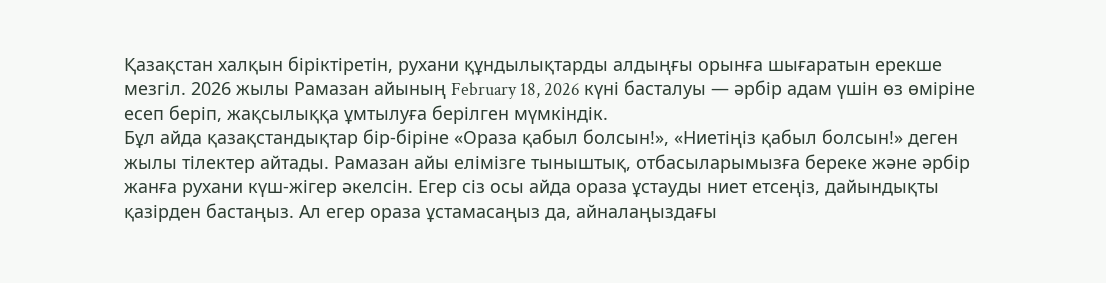Қазақстан халқын біріктіретін, рухани құндылықтарды алдыңғы орынға шығаратын ерекше мезгіл. 2026 жылы Рамазан айының February 18, 2026 күні басталуы — әрбір адам үшін өз өміріне есеп беріп, жақсылыққа ұмтылуға берілген мүмкіндік.
Бұл айда қазақстандықтар бір-біріне «Ораза қабыл болсын!», «Ниетіңіз қабыл болсын!» деген жылы тілектер айтады. Рамазан айы елімізге тыныштық, отбасыларымызға береке және әрбір жанға рухани күш-жігер әкелсін. Егер сіз осы айда ораза ұстауды ниет етсеңіз, дайындықты қазірден бастаңыз. Ал егер ораза ұстамасаңыз да, айналаңыздағы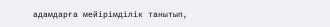адамдарға мейірімділік танытып,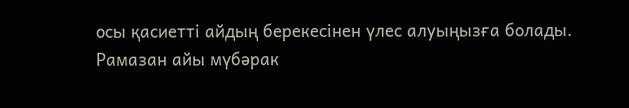осы қасиетті айдың берекесінен үлес алуыңызға болады.
Рамазан айы мүбәрак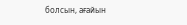болсын, ағайын